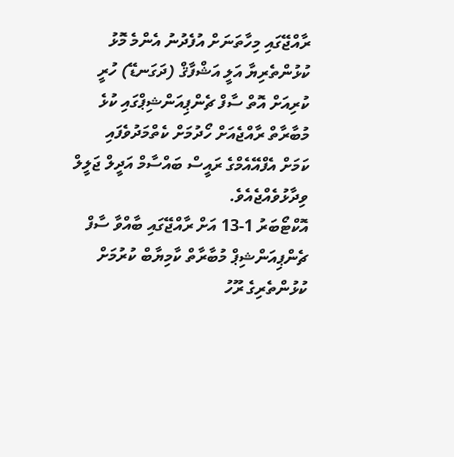ރާއްޖޭގައި މިހާތަނަށް އުފެދުނު އެންމެ މޮޅު ކުޅުންތެރިޔާ އަލީ އަޝްފާޤް (ދަގަނޑޭ) ހުރީ ކުރިއަށް އޮތް ސާފް ޗެންޕިއަންޝިޕްގައި ކުޅެ މުބާރާތް ރާއްޖެއަށް ހޯދުމަށް ކެތްމަދުވެފައި ކަމަށް އެފްއޭއެމްގެ ރައީސް ބައްސާމް އަދީލް ޖަލީލް ވިދާޅުވެއްޖެއެވެ.
އޮކްޓޯބަރު 1-13 އަށް ރާއްޖޭގައި ބާއްވާ ސާފް ޗެންޕިއަންޝިޕް މުބާރާތް ކާމިޔާބް ކުރުމަށް ކުޅުންތެރިގެ ރޫހު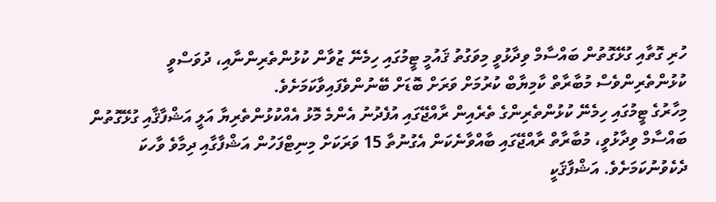ހުރި ގޮތާއި ގުޅޭގޮތުން ބައްސާމް ވިދާޅުވީ މިވަގުތު ޤައުމީ ޓީމުގައި ހިމެނޭ ޒުވާން ކުޅުންތެރިންނާއި، ދުވަސްވީ ކުޅުންތެރިންވެސް މުބާރާތް ކާމިޔާބް ކުރުމަށް ވަރަށް ބޮޑަށް ބޭނުންވެފައިވާކަމަށެވެ.
މިހާރުގެ ޓީމުގައި ހިމެނޭ ކުޅުންތެރިންގެ ތެރެއިން ރާއްޖޭގައި އުފެދުނު އެންމެ މޮޅު އެއްކުޅުންތެރިޔާ އަލީ އަޝްފާޤާއި ގުޅޭގޮތުން ބައްސާމް ވިދާޅުވީ، މުބާރާތް ރާއްޖޭގައި ބާއްވާނެކަން އެގުނުތާ 15 ވަރަކަށް މިނިޓްފަހުން އަޝްފާގާއި ދިމާވެ ވާހކަ ދެކެވުނުކަމަށެވެ. އަޝްފާޤަކީ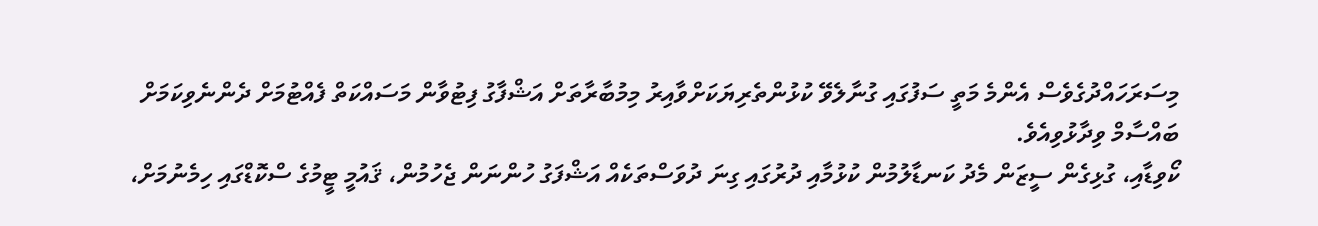މިސަރަހައްދުގެވެސް އެންމެ މަތީ ސަފުގައި ގުނާލެވޭ ކުޅުންތެރިޔަކަށްވާއިރު މިމުބާރާތަށް އަޝްފާގު ފިޓުވާން މަސައްކަތް ފެއްޓުމަށް ދެންނެވިކަމަށް ބައްސާމް ވިދާޅުވިއެވެ.
ކޯވިޑާއި، ގުޅިގެން ސީޒަން މެދު ކަނޑާލުމުން ކުޅުމާއި ދުރުގައި ގިނަ ދުވަސްތަކެއް އަޝްފަގު ހުންނަން ޖެހުމުން، ޤައުމީ ޓީމުގެ ސްކޮޑްގައި ހިމެނުމަށް،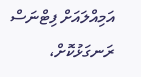އަމިއްލައަށް ފިޓްނަސް ރަނގަޅުކޮށް،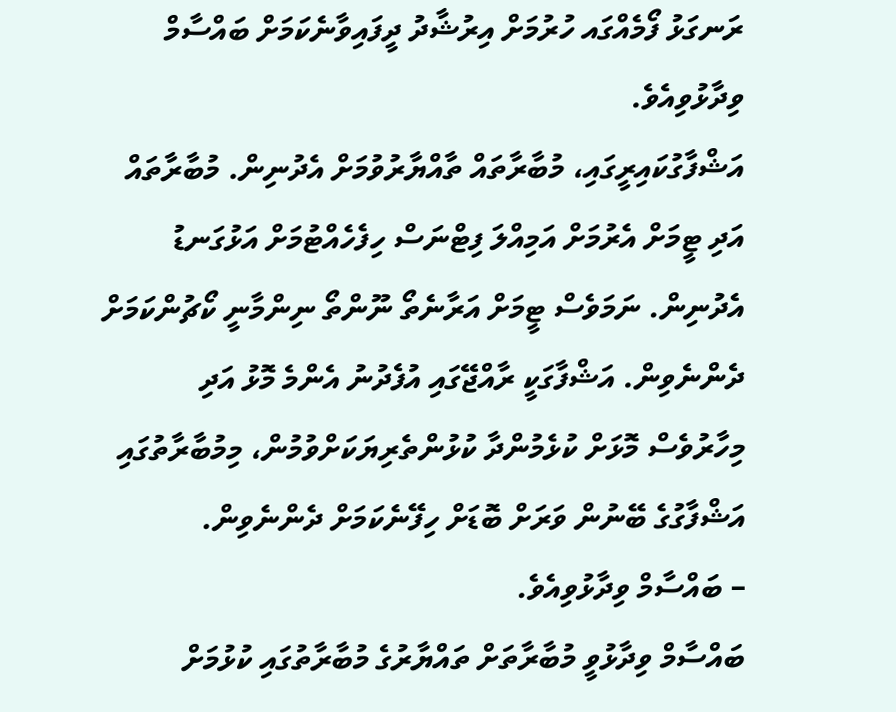ރަނގަޅު ފޯމެއްގައ ހުރުމަށް އިރުޝާދު ދީފައިވާނެކަމަށް ބައްސާމް ވިދާޅުވިއެވެ.
އަޝްފާގުކައިރީގައި، މުބާރާތައް ތާއްޔާރުވުމަށް އެދުނިން. މުބާރާތައް އަދި ޓީމަށް އެރުމަށް އަމިއްލަ ފިޓްނަސް ހިފެހެއްޓުމަށް އަޅުގަނޑު އެދުނިން. ނަމަވެސް ޓީމަށް އަރާނެތޯ ނޫންތޯ ނިންމާނީ ކޯޗުންކަމަށް ދެންނެވިން. އަޝްފާގަކީ ރާއްޖޭގައި އުފެދުނު އެންމެ މޮޅު އަދި މިހާރުވެސް މޮޅަށް ކުޅެމުންދާ ކުޅުންތެރިޔަކަށްވުމުން، މިމުބާރާތުގައި އަޝްފާގުގެ ބޭނުން ވަރަށް ބޮޑަށް ހިފޭނެކަމަށް ދެންނެވިން.
– ބައްސާމް ވިދާޅުވިއެވެ.
ބައްސާމް ވިދާޅުވީ މުބާރާތަށް ތައްޔާރުގެ މުބާރާތުގައި ކުޅުމަށް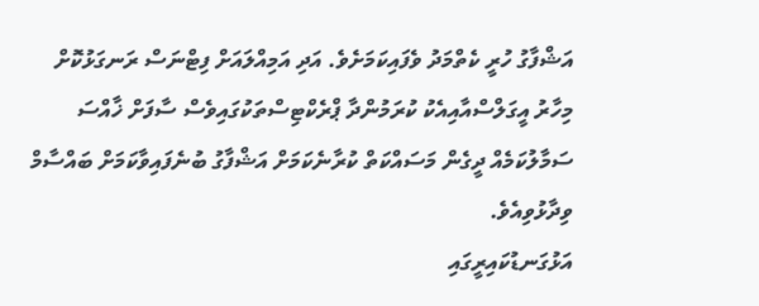އަޝްފާގު ހުރީ ކެތްމަދު ވެފައިކަމަށެވެ. އަދި އަމިއްލައަށް ފިޓްނަސް ރަނގަޅުކޮށް މިހާރު އީގަލްސްއާއިއެކު ކުރަމުންދާ ޕްރެކްޓިސްތަކުގައިވެސް ސާފަށް ޚާއްސަ ސަމާލުކަމެއް ދީގެން މަސައްކަތް ކުރާނެކަމަށް އަޝްފާގު ބުނެފައިވާކަމަށް ބައްސާމް ވިދާޅުވިއެވެ.
އަޅުގަނޑުކައިރީގައި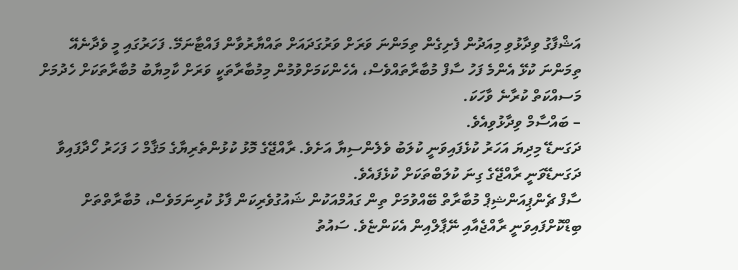އަޝްފާގު ވިދާޅުވި މިއަދުން ފެށިގެން ތިމަންނަ ވަރަށް ވަރުގަދައަށް ތައްޔާރުވާން ފައްޓާނަމޭ. ފަހަރުގައި މީ ވެދާނެއޭ ތިމަންނަ ކުޅޭ އެންމެ ފަހު ސާފް މުބާރާތައްވެސް، އެހެންކަމަށްވުމުން މިމުބާރާތަކީ ވަރަށް ކާމިޔާބު މުބާރާތަކަށް ހެދުމަށް މަސއްކަތް ކުރާނެ ވާހަކަ.
– ބައްސާމް ވިދާޅުވިއެވެ.
ދަގަނޑޭ މިދިޔަ އަހަރު ކުޅެފައިވަނީ ކުލަބު ވެލެންސިޔާ އަށެވެ. ރާއްޖޭގެ މޮޅު ކުޅުންތެރިޔާގެ މަޤާމް ހަ ފަހަރު ހޯދާފައިވާ ދަގަނޑޭވަނީ ރާއްޖޭގެ ގިނަ ކުލަބްތަކަށް ކުޅެފައެވެ.
ސާފް ޗެންޕިއަންޝިޕް މުބާރާތް ބޭއްވުމަށް ތިން ގައުމްއަކުން ޝައުގުވެރިކަން ފާޅު ކުރިނަމަވެސް، މުބާރާތްތަށް ބިޑްކޮށްފައިވަނީ ރާއްޖެއާއި ނޭޕާލްއިން އެކަންޏެވެ. ސައުތު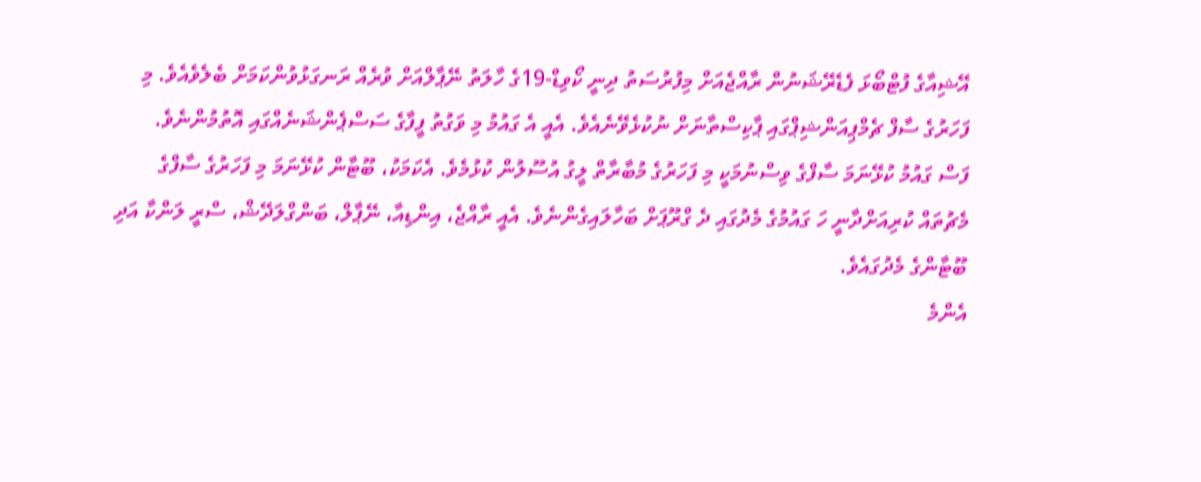އޭޝިއާގެ ފުޓްބޯޅަ ފެޑެރޭޝަނުން ރާއްޖެއަށް މިފުރުސަތު ދިނީ ކޯވިޑް-19ގެ ހާލަތު ނޭޕާލްއަށް ވުރެއް ރަނގަޅުވުންކަމަށް ބެލެވެއެވެ. މި ފަހަރުގެ ސާފް ޗެމްޕިއަންޝިޕްގައި ޕާކިސްތާނަށް ނުކުޅެވޭނެއެވެ. އެއީ އެ ގައުމު މި ވަގުތު ފީފާގެ ސަސްޕެންޝަނެއްގައި އޮތުމުންނެވެ.
ފަސް ގައުމު ކުޅޭނަމަ ސާފްގެ ވިސްނުމަކީ މި ފަހަރުގެ މުބާރާތް ލީގު އުސޫލުން ކުޅުމެވެ. އެކަމަކު، ބޫޓާން ކުޅޭނަމަ މި ފަހަރުގެ ސާފްގެ މެޗުތައް ކުރިއަށްދާނީ ހަ ގައުމުގެ މެދުގައި ދެ ގްރޫޕަށް ބަހާލައިގެންނެވެ. އެއީ ރާއްޖެ، އިންޑިއާ، ނޭޕާލް، ބަންގްލަދޭޝް، ސްރީ ލަންކާ އަދި ބޫޓާންގެ މެދުގައެވެ.
އެންމެ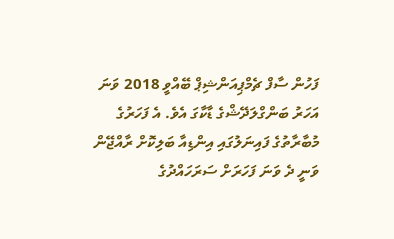ފަހުން ސާފް ޗެމްޕިއަންޝިޕް ބޭއްވީ 2018 ވަނަ އަހަރު ބަންގްލަދޭޝްގެ ޑާކާގަ އެވެ. އެ ފަހަރުގެ މުބާރާތުގެ ފައިނަލުގައި އިންޑިއާ ބަލިކޮށް ރާއްޖޭން ވަނީ ދެ ވަނަ ފަހަރަށް ސަރަހައްދުގެ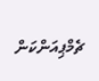ޗެމްޕިއަންކަން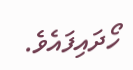ހޯދައިފައެވެ.